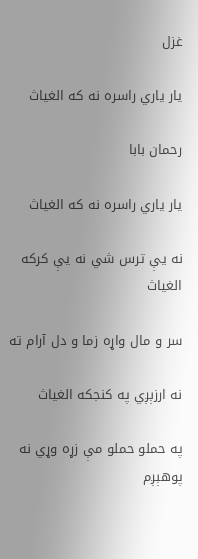غزل

يار ياري راسره نه که الغياث

رحمان بابا

يار ياري راسره نه که الغياث

نه يې ترس شي نه يې کرکه الغياث

سر و مال واړه زما و دل آرام ته

نه ارزېږي په کنجکه الغياث

په حملو حملو مې زړه وړي نه پوهېږم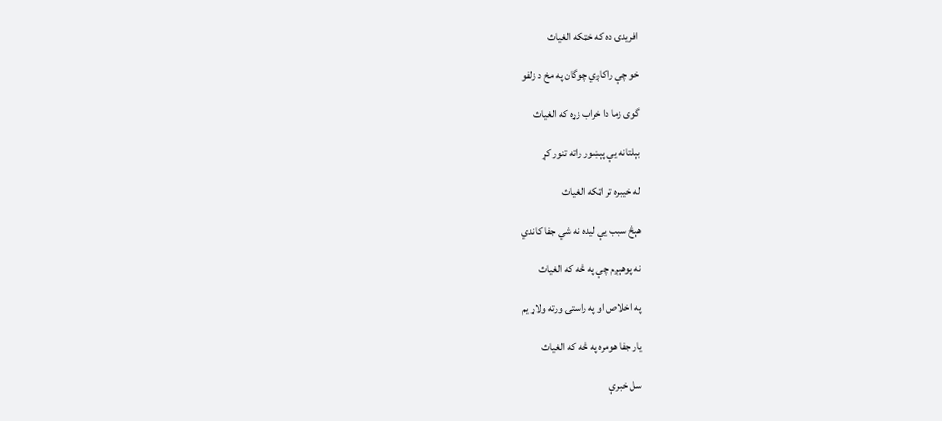افريدۍ ده که خټکه الغياث

خو چې راکاږي چوگان په مخ د زلفو

گوی زما دا خراب زړه که الغياث

بېلتانه يې پېښور راته تنور کړ

له خيبره تر اټکه الغياث

هېڅ سبب يې ليده نه شي جفا کاندي

نه پوهېږم چې په څه که الغياث

په اخلاص او په راستۍ ورته ولاړ يم

يار جفا هومره په څه که الغياث

سل خبرې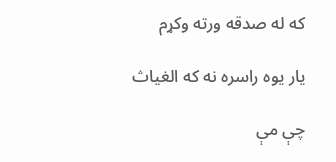که له صدقه ورته وکړم

يار يوه راسره نه که الغياث

چې مې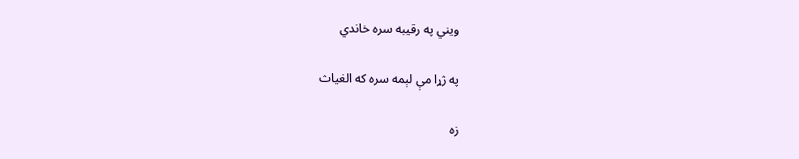ويني په رقيبه سره خاندي

په ژړا مې لېمه سره که الغياث

زه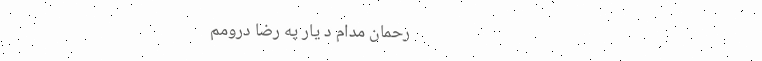رحمان مدام د يار په رضا درومم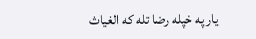يار په خپله رضا تله که الغياث